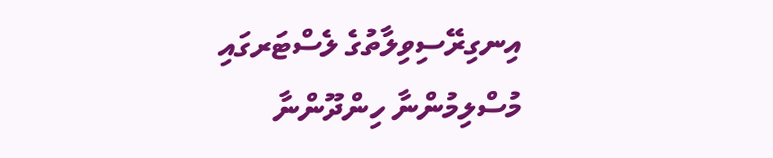އިނގިރޭސިވިލާތުގެ ލެސްޓަރގައި މުސްލިމުންނާ ހިންދޫންނާ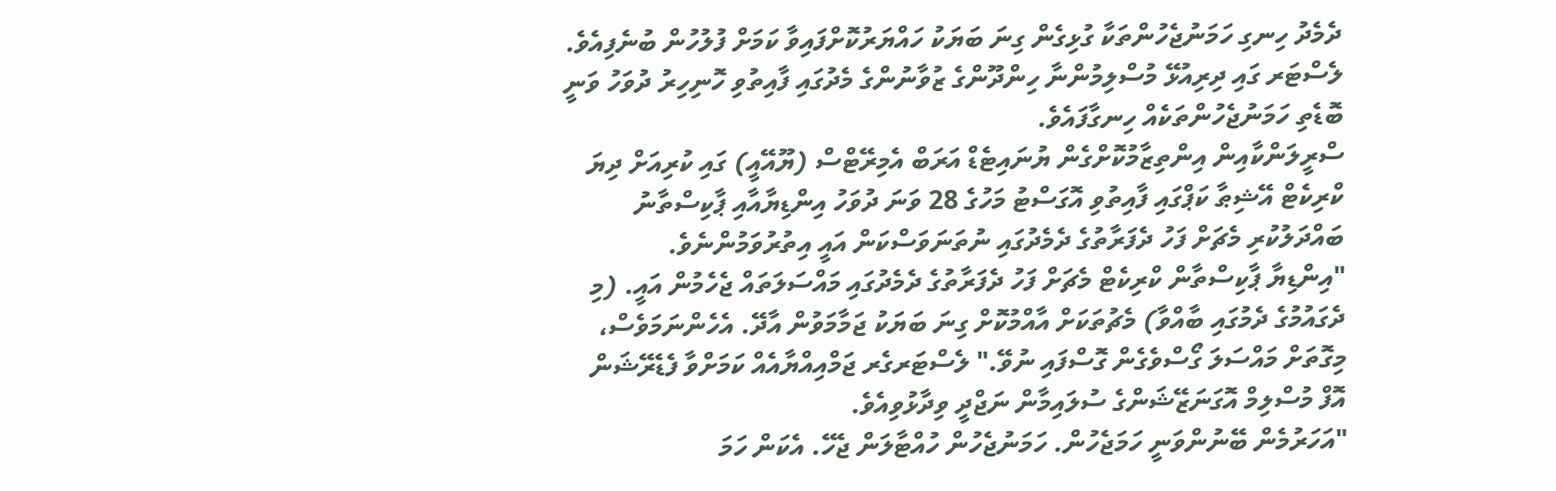ދެމެދު ހިނގި ހަމަނުޖެހުންތަކާ ގުޅިގެން ގިނަ ބަޔަކު ހައްޔަރުކޮށްފައިވާ ކަމަށް ފުލުހުން ބުނެފިއެވެ.
ލެސްޓަރ ގައި ދިރިއުޅޭ މުސްލިމުންނާ ހިންދޫންގެ ޒުވާނުންގެ މެދުގައި ފާއިތުވި ހޮނިހިރު ދުވަހު ވަނީ ބޮޑެތި ހަމަނުޖެހުންތަކެއް ހިނގާފައެވެ.
ސްރީލަންކާއިން އިންތިޒާމުކޮށްގެން ޔުނައިޓެޑް އަރަބް އެމިރޭޓްސް (ޔޫއޭއީ) ގައި ކުރިއަށް ދިޔަ ކްރިކެޓް އޭޝިޠާ ކަޕްގައި ފާއިތުވި އޮގަސްޓު މަހުގެ 28 ވަނަ ދުވަހު އިންޑިޔާއާއި ޕާކިސްތާނު ބައްދަލުކުރި މެޗަށް ފަހު ދެފަރާތުގެ ދެމެދުގައި ނުތަނަވަސްކަން އައީ އިތުރުވަމުންނެވެ.
"އިންޑިޔާ ޕާކިސްތާން ކްރިކެޓް މެޗަށް ފަހު ދެފަރާތުގެ ދެމެދުގައި މައްސަލަތައް ޖެހެމުން އައީ. (މި ދެގައުމުގެ ދެމުގައި ބާއްވާ) މެޗުތަކަށް އާއްމުކޮށް ގިނަ ބަޔަކު ޖަމާމަވުން އާދޭ. އެހެންނަމަވެސް، މިގޮތަށް މައްސަލަ ގޯސްވެގެން ގޮސްފައި ނުވޭ." ލެސްޓަރގެރ ޖަމްއިއްޔާއެއް ކަމަށްވާ ފެޑެރޭޝަން އޮފް މުސްލިމް އޮގަނަޒޭޝަންގެ ސުލައިމާން ނަޖްދީ ވިދާޅުވިއެވެ.
"އަހަރުމެން ބޭނުންވަނީ ހަމަޖެހުން. ހަމަނުޖެހުން ހުއްޓާލަން ޖެހޭ. އެކަން ހަމަ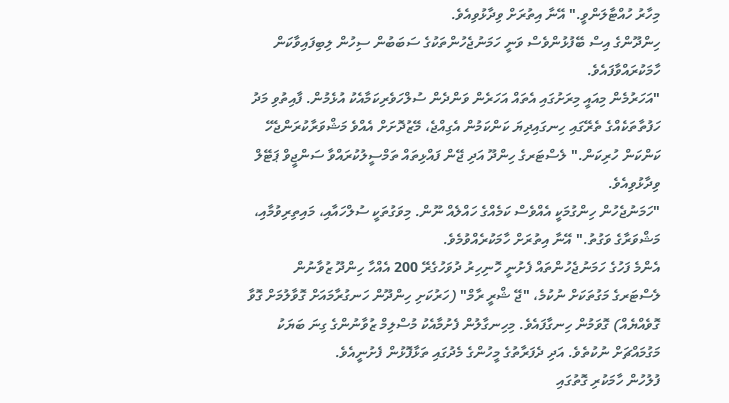މިހާރު ހުއްޓާލަންވީ." އޭނާ އިތުރަށް ވިދާޅުވިއެވެ.
ހިންދޫންގެ އިސް ބޭފުޅުންވެސް ވަނީ ހަމަނުޖެހުންތަކުގެ ސަބަބުން ސިހުން ލިބިފައިވާކަން ހާމަކުރައްވާފައެވެ.
"އަހަރުމެން މިއައީ މިރަށުގައި އެތައް އަހަރެން ވަންދެން ސުލްހަވެރިކަމާއެކު އުޅެމުން. ފާއިތުވި މަދު ހަފުތާތަކެއްގެ ތެރޭގައި ހިނގައިދިޔަ ކަންކަމުން އެގިއްޖެ، މޭޒުދޮށަށް އެއްވެ މަޝްވަރާކުރަންޖެހޭ ކަންކަން ހުރިކަން." ލެސްޓަރގެ ހިންދޫ އަދި ޖޭން ފައްޅިތައް ތަމްސީލުކުރައްވާ ސަންޖީވް ޕަޓޭލް ވިދާޅުވިއެވެ.
"ހަމަނުޖެހުން ހިންގުމަކީ އެއްވެސް ކަމެއްގެ ހައްލެއް ނޫން. މިވަގުތަކީ ސުލްހައާއި، މައިތިރިވުމާއި، މަޝްވަރާގެ ވަގުތު." އޭނާ އިތުރަށް ހާމަކުރެއްވުމެވެ.
އެންމެ ފަހުގެ ހަމަނުޖެހުންތައް ފެށުނީ ހޮނިހިރު ދުވަހުގެރޭ 200 އެއްހާ ހިންދޫ ޒުވާނުން ލެސްޓަރގެ މަގުތަކަށް ނުކުމެ، "ޖޭ ޝްރީ ރާމް" (ހަރުކަށި ހިންދޫން ހަނގުރާމައަށް ގޮވާލުމަށް ގޮވާ ގޮވެއްޔެއް) ގޮވަމުން ހިނގާފައެވެ. މިހިނގާލުން ފެށުމާއެކު މުސްލިމް ޒުވާނުންގެ ގިނަ ބަޔަކު މަގުމައްޗަށް ނުކުތެވެ. އަދި ދެފަރާތުގެ މީހުންގެ މެދުގައި ތަޅާފޮޅުން ފެށުނީއެވެ.
ފުލުހުން ހާމަކުރި ގޮތުގައި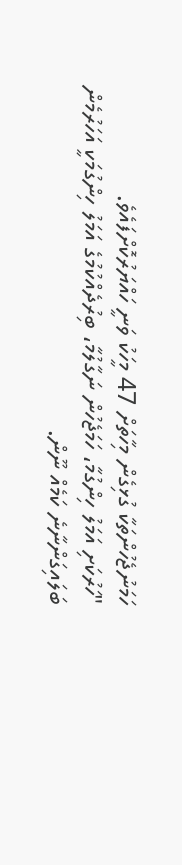ހަމަނުޖެހުންތަކާ ގުޅިގެން މިހާތަށް 47 މީހަކު ވަނީ ހައްޔަރުކޮށްފައެވެ.
"ހަރުކަށި އަމަލު ހިންގުމާ، ހަމަޖެހުން ނަގާލުމާ، ބިރުދެއްކުމުގެ އަމަލު ހިންގުމަކީ އަހަރުމެން ބަލައިގަންނާނެ ކަމެއް ނޫން.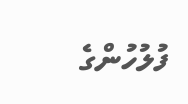ފުލުހުންގެ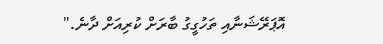އޮޕަރޭޝަނާއި ތަހުގީގު ބާރަށް ކުރިއަށް ދާނެ."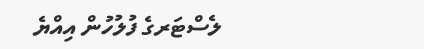ލެސްޓަރގެ ފުލުހުން އިއްޔެ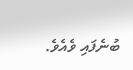ބުނެފައި ވެއެވެ.